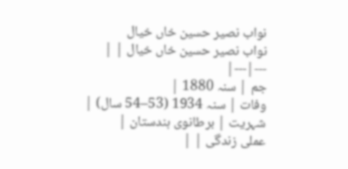نواب نصیر حسین خاں خیال
نواب نصیر حسین خاں خیال | |
---|---|
جم | سنہ 1880 |
وفات | سنہ 1934 (53–54 سال) |
شہریت | برطانوی ہندستان |
عملی زندگی | |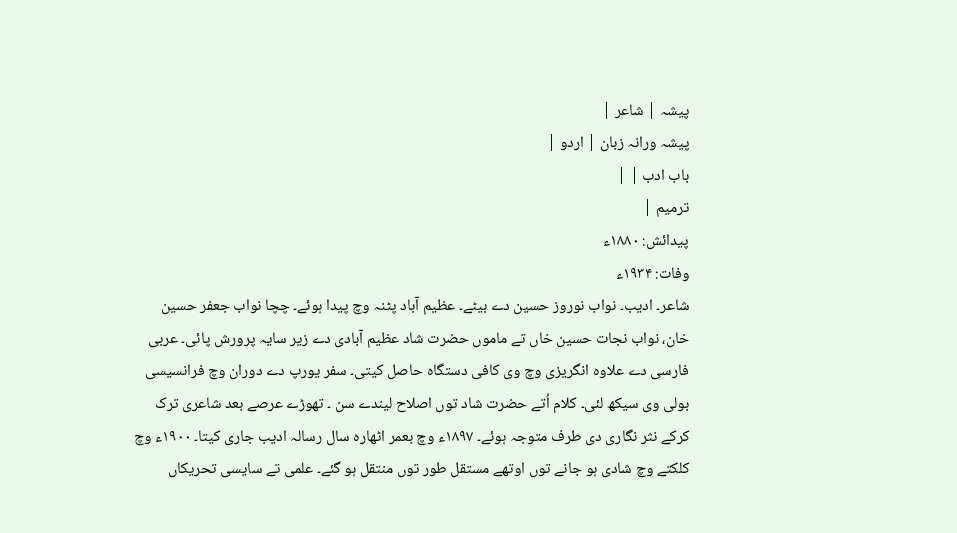پیشہ | شاعر |
پیشہ ورانہ زبان | اردو |
باب ادب | |
ترمیم |
پیدائش: ۱۸۸۰ء
وفات: ۱۹۳۴ء
شاعر۔ ادیب۔ نواب نوروز حسین دے بیٹے۔ عظیم آباد پٹنہ وچ پیدا ہوئے۔ چچا نواب جعفر حسین خان، نواب نجات حسین خاں تے ماموں حضرت شاد عظیم آبادی دے زیر سایہ پرورش پائی۔ عربی فارسی دے علاوہ انگریزی وچ وی کافی دستگاہ حاصل کيتی۔ سفر یورپ دے دوران وچ فرانسیسی بولی وی سیکھ لئی۔ کلام اُتے حضرت شاد توں اصلاح لیندے سن ۔ تھوڑے عرصے بعد شاعری ترک کرکے نثر نگاری دی طرف متوجہ ہوئے۔ ۱۸۹۷ء وچ بعمر اٹھارہ سال رسالہ ادیب جاری کيتا۔ ۱۹۰۰ء وچ کلکتے وچ شادی ہو جانے توں اوتھے مستقل طور توں منتقل ہو گئے۔ علمی تے سایسی تحریکاں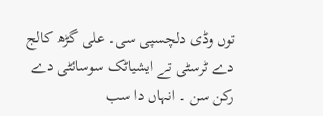توں وڈی دلچسپی سی۔ علی گڑھ کالج دے ٹرسٹی تے ایشیاٹک سوسائٹی دے رکن سن ۔ انہاں دا سب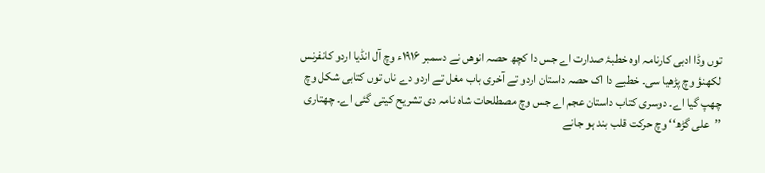توں وڈا ادبی کارنامہ اوہ خطبۂ صدارت اے جس دا کچھ حصہ انوھں نے دسمبر ۱۹۱۶ء وچ آل انڈیا اردو کانفرنس لکھنؤ وچ پڑھیا سی۔ خطبے دا اک حصہ داستان اردو تے آخری باب مغل تے اردو دے ناں توں کتابی شکل وچ چھپ گیا اے۔ دوسری کتاب داستان عجم اے جس وچ مصطلحات شاہ نامہ دی تشریح کيتی گئی اے۔ چھتاری ’’علی گڑھ‘‘ وچ حرکت قلب بند ہو جانے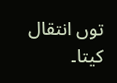توں انتقال کيتا۔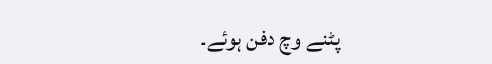پٹنے وچ دفن ہوئے۔